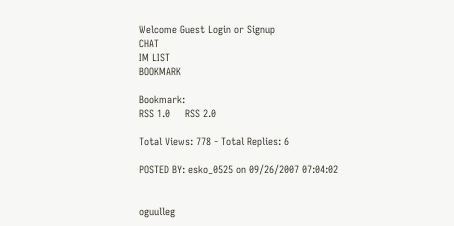Welcome Guest Login or Signup
CHAT
IM LIST
BOOKMARK

Bookmark:
RSS 1.0     RSS 2.0

Total Views: 778 - Total Replies: 6

POSTED BY: esko_0525 on 09/26/2007 07:04:02


oguulleg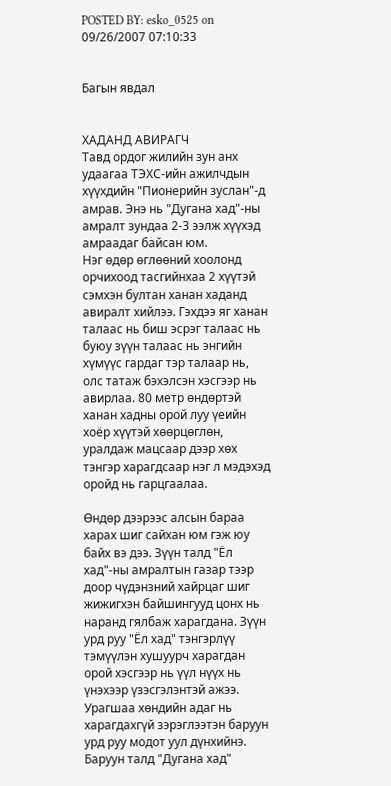POSTED BY: esko_0525 on 09/26/2007 07:10:33


Багын явдал


ХАДАНД АВИРАГЧ
Тавд ордог жилийн зун анх удаагаа ТЭХС-ийн ажилчдын хүүхдийн "Пионерийн зуслан"-д амрав. Энэ нь "Дугана хад"-ны амралт зундаа 2-3 ээлж хүүхэд амраадаг байсан юм.
Нэг өдөр өглөөний хоолонд орчихоод тасгийнхаа 2 хүүтэй сэмхэн бултан ханан хаданд авиралт хийлээ. Гэхдээ яг ханан талаас нь биш эсрэг талаас нь буюу зүүн талаас нь энгийн хүмүүс гардаг тэр талаар нь, олс татаж бэхэлсэн хэсгээр нь авирлаа. 80 метр өндөртэй ханан хадны орой луу үеийн хоёр хүүтэй хөөрцөглөн, уралдаж мацсаар дээр хөх тэнгэр харагдсаар нэг л мэдэхэд оройд нь гарцгаалаа.

Өндөр дээрээс алсын бараа харах шиг сайхан юм гэж юу байх вэ дээ. Зүүн талд "Ёл хад"-ны амралтын газар тээр доор чүдэнзний хайрцаг шиг жижигхэн байшингууд цонх нь наранд гялбаж харагдана. Зүүн урд руу "Ёл хад" тэнгэрлүү тэмүүлэн хушуурч харагдан орой хэсгээр нь үүл нүүх нь үнэхээр үзэсгэлэнтэй ажээ. Урагшаа хөндийн адаг нь харагдахгүй зэрэглээтэн баруун урд руу модот уул дүнхийнэ. Баруун талд "Дугана хад"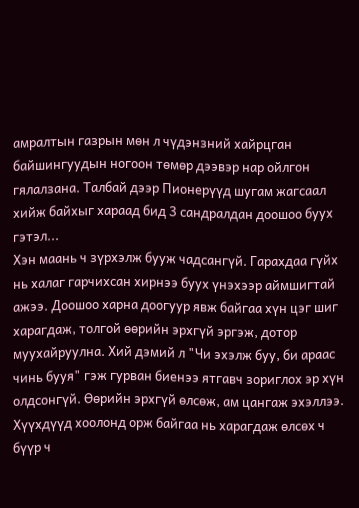амралтын газрын мөн л чүдэнзний хайрцган байшингуудын ногоон төмөр дээвэр нар ойлгон гялалзана. Талбай дээр Пионерүүд шугам жагсаал хийж байхыг хараад бид 3 сандралдан доошоо буух гэтэл...
Хэн маань ч зүрхэлж бууж чадсангүй. Гарахдаа гүйх нь халаг гарчихсан хирнээ буух үнэхээр аймшигтай ажээ. Доошоо харна доогуур явж байгаа хүн цэг шиг харагдаж, толгой өөрийн эрхгүй эргэж, дотор муухайруулна. Хий дэмий л "Чи эхэлж буу, би араас чинь бууя" гэж гурван биенээ ятгавч зориглох эр хүн олдсонгүй. Өөрийн эрхгүй өлсөж, ам цангаж эхэллээ. Хүүхдүүд хоолонд орж байгаа нь харагдаж өлсөх ч бүүр ч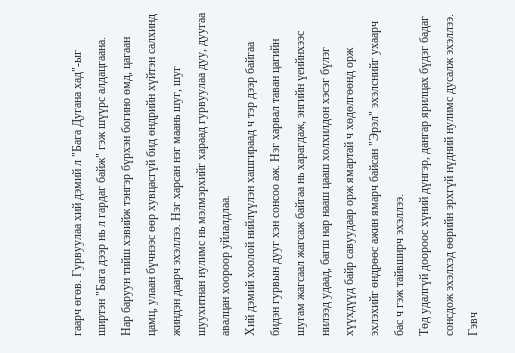гаарч өгөв. Гурвуулаа хий дэмий л "Бага Дугана хад"-ыг ширтэн "Бага дээр нь л гардаг байж" гэж шүүрс алдацгаана.
Нар баруун тийш хэвийж тэнгэр бүрхэн богино өмд, цагаан цамц, улаан бүчнээс өөр хувцасгүй бид өндрийн хүйтэн салхинд жиндэн даарч эхэллээ. Нэг харсан нэг маань шуг, шуг шуухитнан нулимс нь мэлмэрхийг хараад гурвуулаа дуу, дуугаа авалцан хоороор уйлалдлаа.
Хий дэмий хоолой нийлүүлэн хашгираад ч тэр дээр байгаа бидэн гурвын дууг хэн сонсоо аж. Нэг харвал таван цагийн шугам жагсаал жагсаж байгаа нь харагдаж, энгийн үеийнхээс нилээд удаад, багш нар нааш цааш холхилдон хэсэг бүлэг хүүхдүүд байр савуудаар орж ямартай ч хөдөлгөөнд орж эхлэхийг өндрөөс ажин ямарч байсан "Эрэл" эхэлснийг ухаарч бас ч гэж тайвширч эхэллээ.
Төд удалгүй доороос хүний дүнгэр, дангар ярилцах бүдэг бадаг сонсдож эхэлхэд өөрийн эрхгүй нүдний нулимс дусалж эхэллээ. Гэвч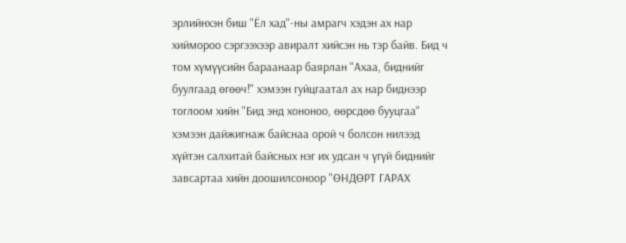эрлийнхэн биш "Ёл хад"-ны амрагч хэдэн ах нар хиймороо сэргээхээр авиралт хийсэн нь тэр байв. Бид ч том хүмүүсийн бараанаар баярлан "Ахаа, биднийг буулгаад өгөөч!" хэмээн гуйцгаатал ах нар биднээр тоглоом хийн "Бид энд хононоо, өөрсдөө бууцгаа" хэмээн дайжигнаж байснаа орой ч болсон нилээд хүйтэн салхитай байсных нэг их удсан ч үгүй биднийг завсартаа хийн доошилсоноор "ӨНДӨРТ ГАРАХ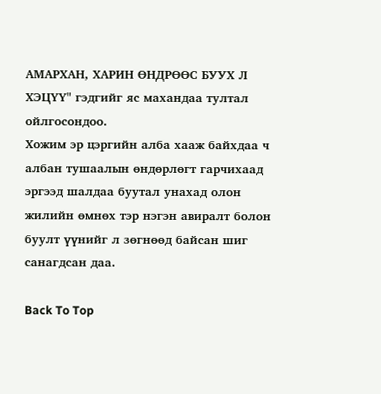АМАРХАН, ХАРИН ӨНДРӨӨС БУУХ Л ХЭЦҮҮ" гэдгийг яс махандаа тултал ойлгосондоо.
Хожим эр цэргийн алба хааж байхдаа ч албан тушаалын өндөрлөгт гарчихаад эргээд шалдаа буутал унахад олон жилийн өмнөх тэр нэгэн авиралт болон буулт үүнийг л зөгнөөд байсан шиг санагдсан даа.

Back To Top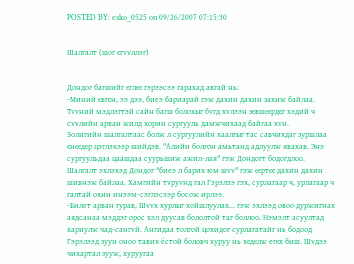POSTED BY: esko_0525 on 09/26/2007 07:15:30


Шалгалт (шог єгvvллэг)


Дондог багшийг єглєє гэрээсээ гарахад авгай нь:
-Миний євгєн, ээ дээ, биеэ бариарай гэж дахин дахин захиж байлаа. Тvvний мэдлэгтэй сайн багш болохыг бvгд хvлээн зєвшєєрдєг хэдий ч сvvлийн арван жилд хорин сургууль дамжчихаад байгаа хvн.
Золигийн шалгалтаас болж л сургуулийн хаалгыг тас савчихдаг зуршлаа єнєєдєр цэглэхээр шийдэв. "Алийн болгон амьтанд адлуулж явахав. Энэ сургуульдаа цаашдаа суурьшиж ажил-лая" гэж Дондогт бодогдлоо.
Шалгалт эхлэхэд Дондог "биеэ л барих юм шvv" гэж єєртєє дахин дахин шивнэж байлаа. Хамгийн тvруvнд гал Гэрэлээ гэх, сурлагаар ч, урлагаар ч галтай охин инээм-сэглэсээр босож ирлээ.
-Билет арван гурав, Шvvх хурлыг хойшлуулах... гэж эхлээд овоо дуржигнах аядсанаа мэддэг орос хэл дуусав бололтой таг боллоо. Нэмэлт асуултад хариулж чад-сангvй. Ангидаа толгой цохидог сурлагатайг нь бодоод Гэрэлээд зуун оноо тавих ёстой боловч хуруу нь хєдєлж егєх биш. Шvдээ чихартал зууж, хуруугаа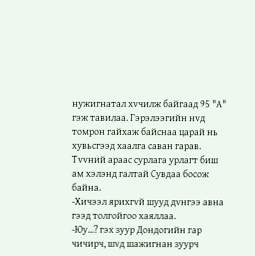нужигнатал хvчилж байгаад 95 "А" гэж тавилаа. Гэрэлээгийн нvд томрон гайхаж байснаа царай нь хувьсгээд хаалга саван гарав. Тvvний араас сурлага урлагт биш ам хэлэнд галтай Сувдаа босож байна.
-Хичээл ярихгvй шууд дvнгээ авна гээд толгойгоо хаяллаа.
-Юу...? гэх зуур Дондогийн гар чичирч, шvд шажигнан зуурч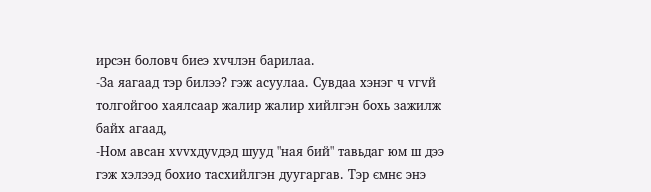ирсэн боловч биеэ хvчлэн барилаа.
-За яагаад тэр билээ? гэж асуулаа. Сувдаа хэнэг ч vгvй толгойгоо хаялсаар жалир жалир хийлгэн бохь зажилж байх агаад,
-Ном авсан хvvхдуvдэд шууд "ная бий" тавьдаг юм ш дээ гэж хэлээд бохио тасхийлгэн дуугаргав. Тэр ємнє энэ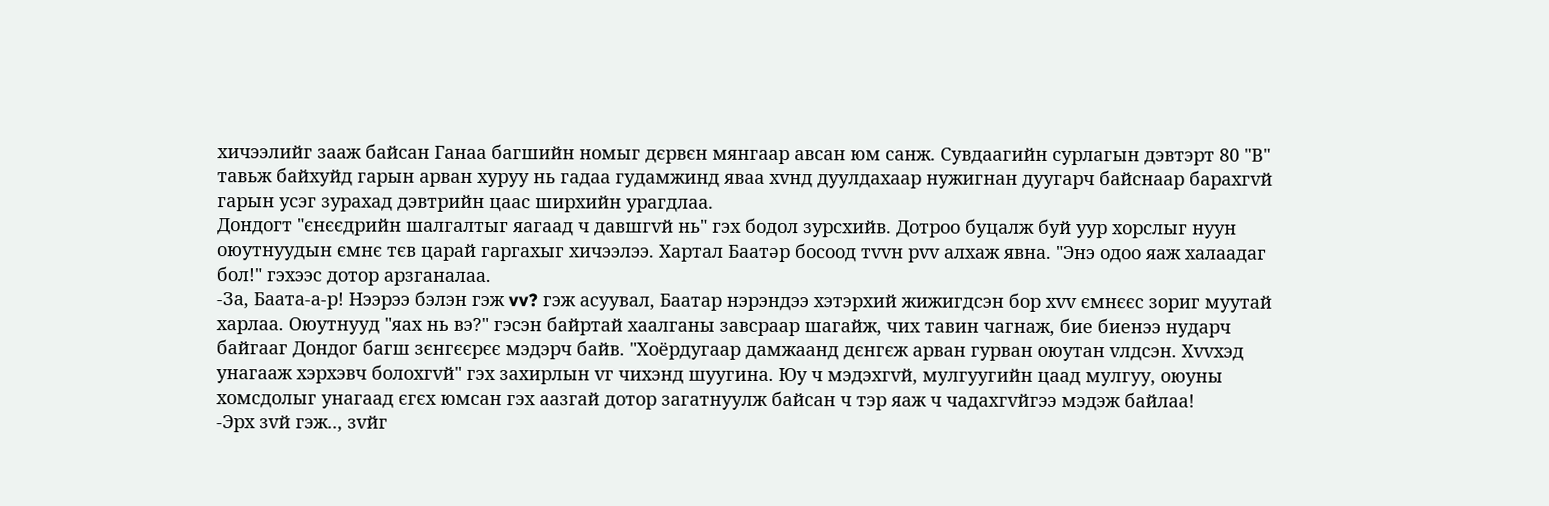хичээлийг зааж байсан Ганаа багшийн номыг дєрвєн мянгаар авсан юм санж. Сувдаагийн сурлагын дэвтэрт 80 "В" тавьж байхуйд гарын арван хуруу нь гадаа гудамжинд яваа хvнд дуулдахаар нужигнан дуугарч байснаар барахгvй гарын усэг зурахад дэвтрийн цаас ширхийн урагдлаа.
Дондогт "єнєєдрийн шалгалтыг яагаад ч давшгvй нь" гэх бодол зурсхийв. Дотроо буцалж буй уур хорслыг нуун оюутнуудын ємнє тєв царай гаргахыг хичээлээ. Хартал Баатәр босоод тvvн рvv алхаж явна. "Энэ одоо яаж халаадаг бол!" гэхээс дотор арзганалаа.
-За, Баата-а-р! Нээрээ бэлэн гэж vv? гэж асуувал, Баатар нэрэндээ хэтэрхий жижигдсэн бор хvv ємнєєс зориг муутай харлаа. Оюутнууд "яах нь вэ?" гэсэн байртай хаалганы завсраар шагайж, чих тавин чагнаж, бие биенээ нударч байгааг Дондог багш зєнгєєрєє мэдэрч байв. "Хоёрдугаар дамжаанд дєнгєж арван гурван оюутан vлдсэн. Хvvхэд унагааж хэрхэвч болохгvй" гэх захирлын vг чихэнд шуугина. Юу ч мэдэхгvй, мулгуугийн цаад мулгуу, оюуны хомсдолыг унагаад єгєх юмсан гэх аазгай дотор загатнуулж байсан ч тэр яаж ч чадахгvйгээ мэдэж байлаа!
-Эрх зvй гэж.., зvйг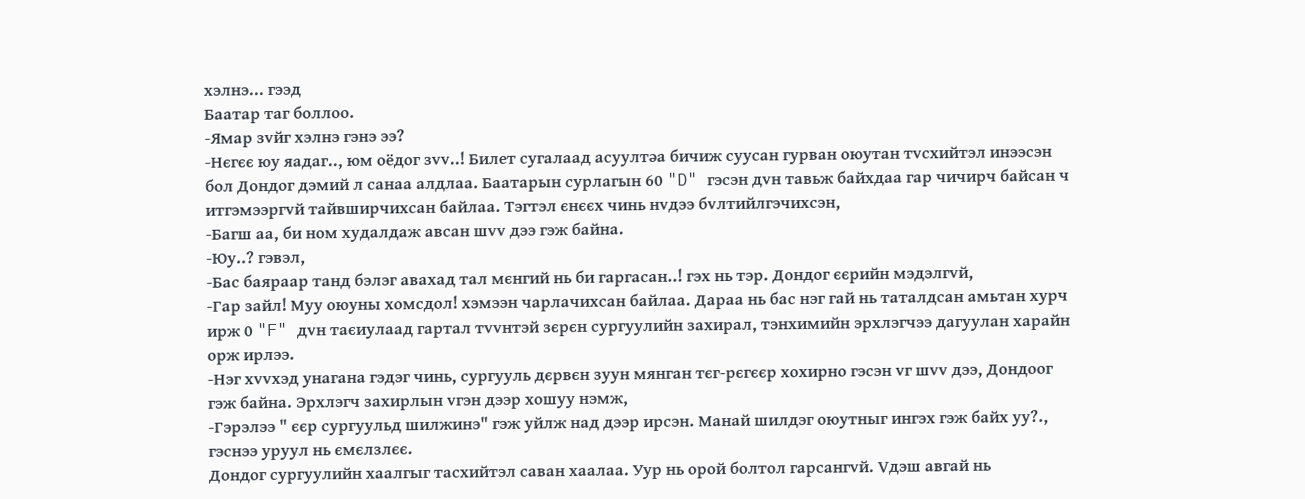хэлнэ... гээд
Баатар таг боллоо.
-Ямар зvйг хэлнэ гэнэ ээ?
-Нєгєє юу яадаг.., юм оёдог зvv..! Билет сугалаад асуултәа бичиж суусан гурван оюутан тvсхийтэл инээсэн бол Дондог дэмий л санаа алдлаа. Баатарын сурлагын 60 "D" гэсэн дvн тавьж байхдаа гар чичирч байсан ч итгэмээргvй тайвширчихсан байлаа. Тэгтэл єнєєх чинь нvдээ бvлтийлгэчихсэн,
-Багш аа, би ном худалдаж авсан шvv дээ гэж байна.
-Юу..? гэвэл,
-Бас баяраар танд бэлэг авахад тал мєнгий нь би гаргасан..! гэх нь тэр. Дондог єєрийн мэдэлгvй,
-Гар зайл! Муу оюуны хомсдол! хэмээн чарлачихсан байлаа. Дараа нь бас нэг гай нь таталдсан амьтан хурч ирж 0 "F" дvн таєиулаад гартал тvvнтэй зєрєн сургуулийн захирал, тэнхимийн эрхлэгчээ дагуулан харайн орж ирлээ.
-Нэг хvvхэд унагана гэдэг чинь, сургууль дєрвєн зуун мянган тєг-рєгєєр хохирно гэсэн vг шvv дээ, Дондоог гэж байна. Эрхлэгч захирлын vгэн дээр хошуу нэмж,
-Гэрэлээ " єєр сургуульд шилжинэ" гэж уйлж над дээр ирсэн. Манай шилдэг оюутныг ингэх гэж байх уу?., гэснээ уруул нь ємєлзлєє.
Дондог сургуулийн хаалгыг тасхийтэл саван хаалаа. Уур нь орой болтол гарсангvй. Vдэш авгай нь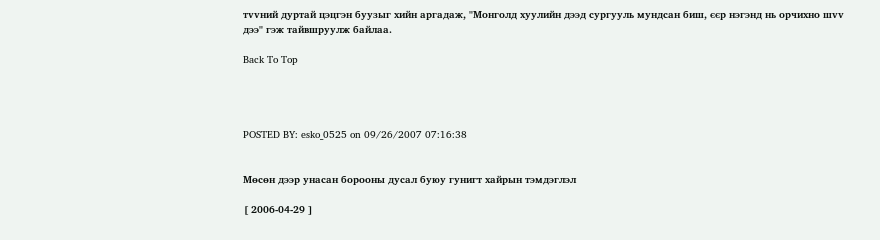тvvний дуртай цэцгэн буузыг хийн аргадаж, "Монголд хуулийн дээд сургууль мундсан биш, єєр нэгэнд нь орчихно шvv дээ" гэж тайвшруулж байлаа.

Back To Top




POSTED BY: esko_0525 on 09/26/2007 07:16:38


Мөсөн дээр унасан борооны дусал буюу гунигт хайрын тэмдэглэл

[ 2006-04-29 ]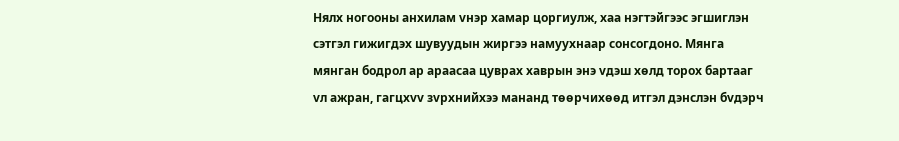Нялх ногооны анхилам vнэр хамар цоргиулж, хаа нэгтэйгээс эгшиглэн сэтгэл гижигдэх шувуудын жиргээ намуухнаар сонсогдоно. Мянга мянган бодрол ар араасаа цуврах хаврын энэ vдэш хөлд торох бартааг vл ажран, гагцхvv зvрхнийхээ мананд төөрчихөөд итгэл дэнслэн бvдэрч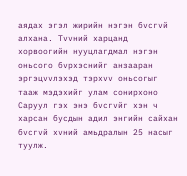аядах эгэл жирийн нэгэн бvсгvй алхана. Тvvний харцанд хорвоогийн нууцлагдмал нэгэн оньсого бvрхэснийг анзааран эргэцvvлэхэд тэрхvv оньсогыг тааж мэдэхийг улам сонирхоно
Саруул гэх энэ бvсгvйг хэн ч харсан бусдын адил энгийн сайхан бvсгvй хvний амьдралын 25 насыг туулж.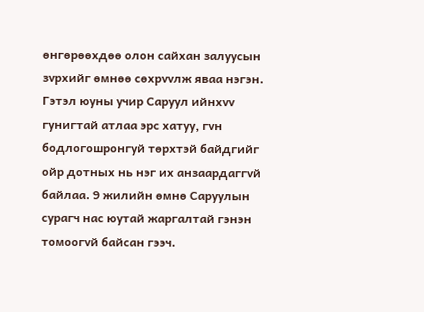өнгөрөөхдөө олон сайхан залуусын зvрхийг өмнөө сөхрvvлж яваа нэгэн. Гэтэл юуны учир Саруул ийнхvv гунигтай атлаа эрс хатуу, гvн бодлогошронгуй төрхтэй байдгийг ойр дотных нь нэг их анзаардаггvй байлаа. 9 жилийн өмнө Саруулын сурагч нас юутай жаргалтай гэнэн томоогvй байсан гээч.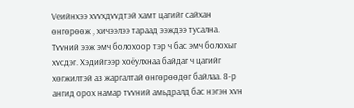Vеийнхээ хvvхдvvдтэй хамт цагийг сайхан өнгөрөөж , хичээлээ тараад ээждээ тусална. Тvvний ээж эмч болохоор тэр ч бас эмч болохыг хvсдэг. Хэдийгээр хоёулхнаа байдаг ч цагийг хөгжилтэй аз жаргалтай өнгөрөөдөг байлаа. 8-р ангид орох намар тvvний амьдралд бас нэгэн хvн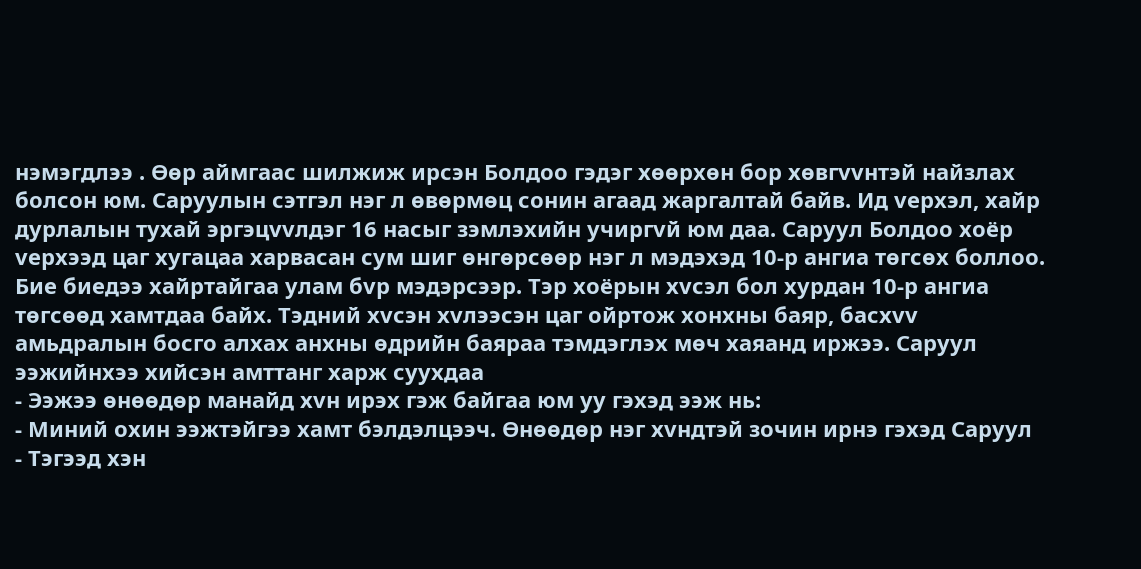нэмэгдлээ . Өөр аймгаас шилжиж ирсэн Болдоо гэдэг хөөрхөн бор хөвгvvнтэй найзлах болсон юм. Саруулын сэтгэл нэг л өвөрмөц сонин агаад жаргалтай байв. Ид vерхэл, хайр дурлалын тухай эргэцvvлдэг 16 насыг зэмлэхийн учиргvй юм даа. Саруул Болдоо хоёр vерхээд цаг хугацаа харвасан сум шиг өнгөрсөөр нэг л мэдэхэд 10-р ангиа төгсөх боллоо. Бие биедээ хайртайгаа улам бvр мэдэрсээр. Тэр хоёрын хvсэл бол хурдан 10-р ангиа төгсөөд хамтдаа байх. Тэдний хvсэн хvлээсэн цаг ойртож хонхны баяр, басхvv амьдралын босго алхах анхны өдрийн баяраа тэмдэглэх мөч хаяанд иржээ. Саруул ээжийнхээ хийсэн амттанг харж суухдаа
- Ээжээ өнөөдөр манайд хvн ирэх гэж байгаа юм уу гэхэд ээж нь:
- Миний охин ээжтэйгээ хамт бэлдэлцээч. Өнөөдөр нэг хvндтэй зочин ирнэ гэхэд Саруул
- Тэгээд хэн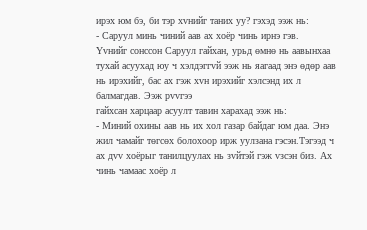ирэх юм бэ, би тэр хvнийг таних уу? гэхэд ээж нь:
- Саруул минь чиний аав ах хоёр чинь ирнэ гэв.
Yvнийг сонссон Саруул гайхан, урьд өмнө нь аавынхаа тухай асуухад юу ч хэлдэггvй ээж нь яагаад энэ өдөр аав нь ирэхийг, бас ах гэж хvн ирэхийг хэлсэнд их л балмагдав. Ээж рvvгээ
гайхсан харцаар асуулт тавин харахад ээж нь:
- Миний охины аав нь их хол газар байдаг юм даа. Энэ жил чамайг төгсөх болохоор ирж уулзана гэсэн.Тэгээд ч ах дvv хоёрыг танилцуулах нь зvйтэй гэж vзсэн биз. Ах чинь чамаас хоёр л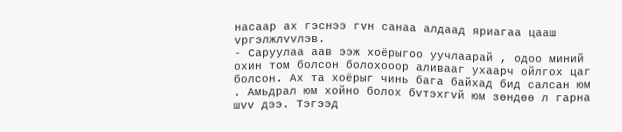насаар ах гэснээ гvн санаа алдаад яриагаа цааш vргэлжлvvлэв.
- Саруулаа аав ээж хоёрыгоо уучлаарай , одоо миний охин том болсон болохооор аливааг ухаарч ойлгох цаг болсон. Ах та хоёрыг чинь бага байхад бид салсан юм . Амьдрал юм хойно болох бvтэхгvй юм зөндөө л гарна шvv дээ. Тэгээд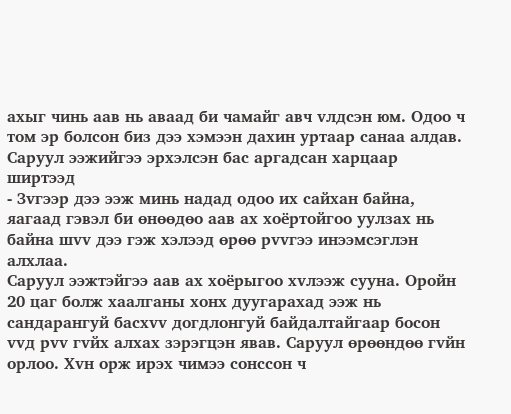ахыг чинь аав нь аваад би чамайг авч vлдсэн юм. Одоо ч том эр болсон биз дээ хэмээн дахин уртаар санаа алдав. Саруул ээжийгээ эрхэлсэн бас аргадсан харцаар ширтээд
- Зvгээр дээ ээж минь надад одоо их сайхан байна, яагаад гэвэл би өнөөдөо аав ах хоёртойгоо уулзах нь байна шvv дээ гэж хэлээд өрөө рvvгээ инээмсэглэн алхлаа.
Саруул ээжтэйгээ аав ах хоёрыгоо хvлээж сууна. Оройн 20 цаг болж хаалганы хонх дуугарахад ээж нь сандарангуй басхvv догдлонгуй байдалтайгаар босон vvд рvv гvйх алхах зэрэгцэн явав. Саруул өрөөндөө гvйн орлоо. Хvн орж ирэх чимээ сонссон ч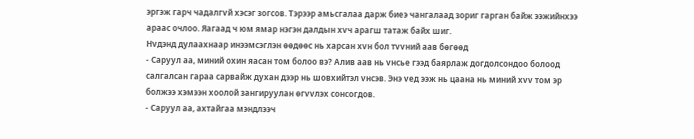эргэж гарч чадалгvй хэсэг зогсов. Тэрээр амьсгалаа дарж биеэ чангалаад зориг гарган байж ээжийнхээ араас очлоо. Яагаад ч юм ямар нэгэн далдын хvч арагш татаж байх шиг.
Нvдэнд дулаахнаар инээмсэглэн өөдөөс нь харсан хvн бол тvvний аав бөгөөд
- Саруул аа, миний охин яасан том болоо вэ? Алив аав нь vнсье гээд баярлаж догдолсондоо болоод салгалсан гараа сарвайж духан дээр нь шовхийтэл vнсэв. Энэ vед ээж нь цаана нь миний хvv том эр болжээ хэмээн хоолой зангируулан өгvvлэх сонсогдов.
- Саруул аа, ахтайгаа мэндлээч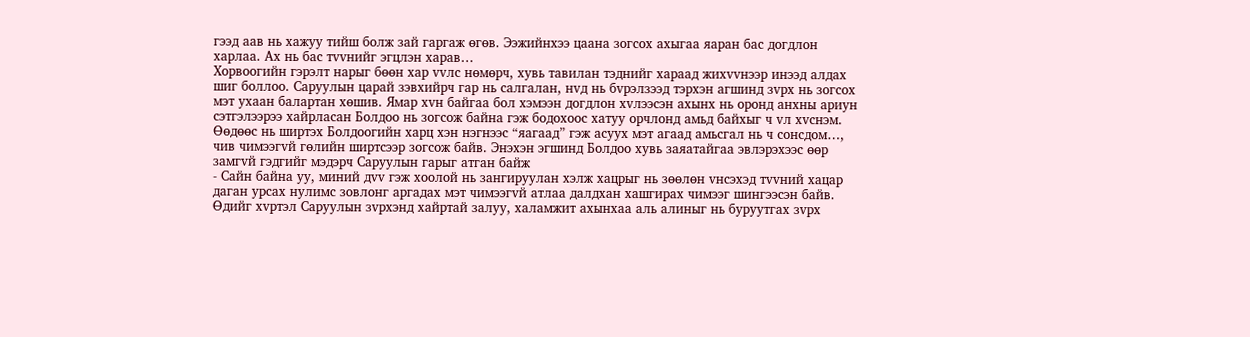гээд аав нь хажуу тийш болж зай гаргаж өгөв. Ээжийнхээ цаана зогсох ахыгаа яаран бас догдлон харлаа. Ах нь бас тvvнийг эгцлэн харав…
Хорвоогийн гэрэлт нарыг бөөн хар vvлс нөмөрч, хувь тавилан тэднийг хараад жихvvнээр инээд алдах шиг боллоо. Саруулын царай зэвхийрч гар нь салгалан, нvд нь бvрэлзээд тэрхэн агшинд зvрх нь зогсох мэт ухаан балартан хөшив. Ямар хvн байгаа бол хэмээн догдлон хvлээсэн ахынх нь оронд анхны ариун сэтгэлээрээ хайрласан Болдоо нь зогсож байна гэж бодохоос хатуу орчлонд амьд байхыг ч vл хvснэм. Өөдөөс нь ширтэх Болдоогийн харц хэн нэгнээс “яагаад” гэж асуух мэт агаад амьсгал нь ч сонсдом…, чив чимээгvй гөлийн ширтсээр зогсож байв. Энэхэн эгшинд Болдоо хувь заяатайгаа эвлэрэхээс өөр замгvй гэдгийг мэдэрч Саруулын гарыг атган байж
- Сайн байна уу, миний дvv гэж хоолой нь зангируулан хэлж хацрыг нь зөөлөн vнсэхэд тvvний хацар даган урсах нулимс зовлонг аргадах мэт чимээгvй атлаа далдхан хашгирах чимээг шингээсэн байв. Өдийг хvртэл Саруулын зvрхэнд хайртай залуу, халамжит ахынхаа аль алиныг нь буруутгах зvрх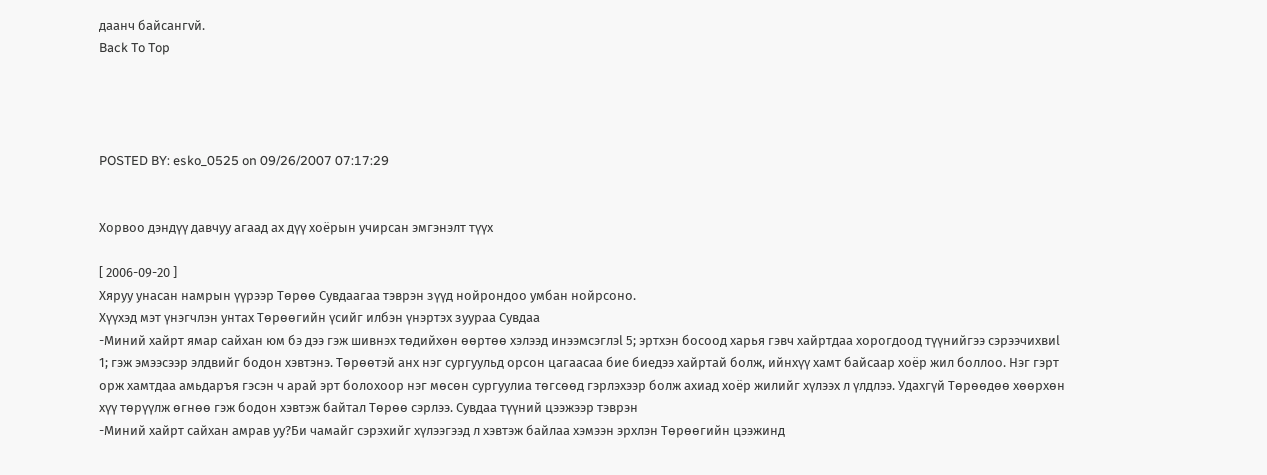даанч байсангvй.
Back To Top




POSTED BY: esko_0525 on 09/26/2007 07:17:29


Хорвоо дэндүү давчуу агаад ах дүү хоёрын учирсан эмгэнэлт түүх

[ 2006-09-20 ]
Хяруу унасан намрын үүрээр Төрөө Сувдаагаа тэврэн зүүд нойрондоо умбан нойрсоно.
Хүүхэд мэт үнэгчлэн унтах Төрөөгийн үсийг илбэн үнэртэх зуураа Сувдаа
-Миний хайрт ямар сайхан юм бэ дээ гэж шивнэх төдийхөн өөртөө хэлээд инээмсэглэl 5; эртхэн босоод харья гэвч хайртдаа хорогдоод түүнийгээ сэрээчихвиl 1; гэж эмээсээр элдвийг бодон хэвтэнэ. Төрөөтэй анх нэг сургуульд орсон цагаасаа бие биедээ хайртай болж, ийнхүү хамт байсаар хоёр жил боллоо. Нэг гэрт орж хамтдаа амьдаръя гэсэн ч арай эрт болохоор нэг мөсөн сургуулиа төгсөөд гэрлэхээр болж ахиад хоёр жилийг хүлээх л үлдлээ. Удахгүй Төрөөдөө хөөрхөн хүү төрүүлж өгнөө гэж бодон хэвтэж байтал Төрөө сэрлээ. Сувдаа түүний цээжээр тэврэн
-Миний хайрт сайхан амрав уу?Би чамайг сэрэхийг хүлээгээд л хэвтэж байлаа хэмээн эрхлэн Төрөөгийн цээжинд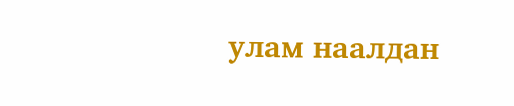улам наалдан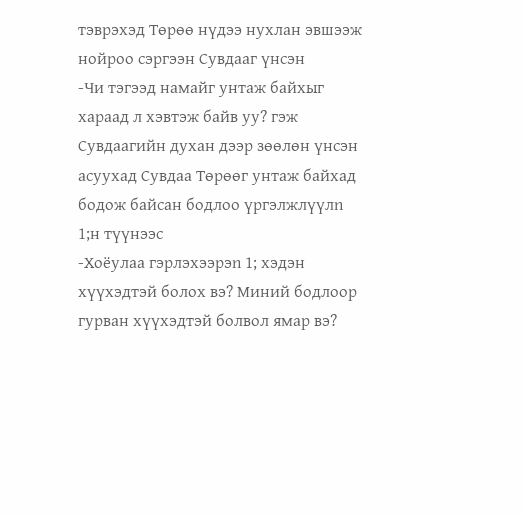тэврэхэд Төрөө нүдээ нухлан эвшээж нойроо сэргээн Сувдааг үнсэн
-Чи тэгээд намайг унтаж байхыг хараад л хэвтэж байв уу? гэж Сувдаагийн духан дээр зөөлөн үнсэн асуухад Сувдаа Төрөөг унтаж байхад бодож байсан бодлоо үргэлжлүүлn 1;н түүнээс
-Хоёулаа гэрлэхээрэn 1; хэдэн хүүхэдтэй болох вэ? Миний бодлоор гурван хүүхэдтэй болвол ямар вэ?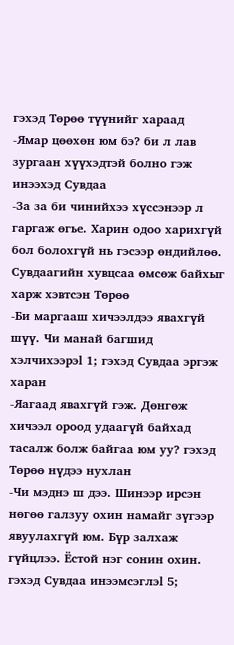гэхэд Төрөө түүнийг хараад
-Ямар цөөхөн юм бэ? би л лав зургаан хүүхэдтэй болно гэж инээхэд Сувдаа
-За за би чинийхээ хүссэнээр л гаргаж өгье. Харин одоо харихгүй бол болохгүй нь гэсээр өндийлөө. Сувдаагийн хувцсаа өмсөж байхыг харж хэвтсэн Төрөө
-Би маргааш хичээлдээ явахгүй шүү. Чи манай багшид хэлчихээрэl 1; гэхэд Сувдаа эргэж харан
-Яагаад явахгүй гэж. Дөнгөж хичээл ороод удаагүй байхад тасалж болж байгаа юм уу? гэхэд Төрөө нүдээ нухлан
-Чи мэднэ ш дээ. Шинээр ирсэн нөгөө галзуу охин намайг зүгээр явуулахгүй юм. Бүр залхаж гүйцлээ. Ёстой нэг сонин охин. гэхэд Сувдаа инээмсэглэl 5;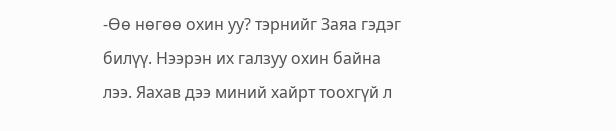-Өө нөгөө охин уу? тэрнийг Заяа гэдэг билүү. Нээрэн их галзуу охин байна лээ. Яахав дээ миний хайрт тоохгүй л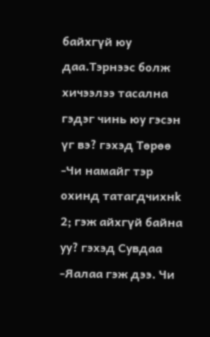байхгүй юу даа.Тэрнээс болж хичээлээ тасална гэдэг чинь юу гэсэн үг вэ? гэхэд Төрөө
-Чи намайг тэр охинд татагдчихнk 2; гэж айхгүй байна уу? гэхэд Сувдаа
-Яалаа гэж дээ. Чи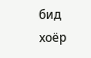бид хоёр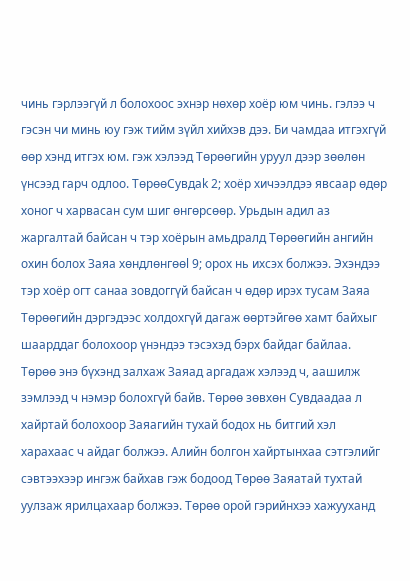чинь гэрлээгүй л болохоос эхнэр нөхөр хоёр юм чинь. гэлээ ч гэсэн чи минь юу гэж тийм зүйл хийхэв дээ. Би чамдаа итгэхгүй өөр хэнд итгэх юм. гэж хэлээд Төрөөгийн уруул дээр зөөлөн үнсээд гарч одлоо. ТөрөөСувдаk 2; хоёр хичээлдээ явсаар өдөр хоног ч харвасан сум шиг өнгөрсөөр. Урьдын адил аз жаргалтай байсан ч тэр хоёрын амьдралд Төрөөгийн ангийн охин болох Заяа хөндлөнгөөl 9; орох нь ихсэх болжээ. Эхэндээ тэр хоёр огт санаа зовдоггүй байсан ч өдөр ирэх тусам Заяа Төрөөгийн дэргэдээс холдохгүй дагаж өөртэйгөө хамт байхыг шаарддаг болохоор үнэндээ тэсэхэд бэрх байдаг байлаа. Төрөө энэ бүхэнд залхаж Заяад аргадаж хэлээд ч, аашилж зэмлээд ч нэмэр болохгүй байв. Төрөө зөвхөн Сувдаадаа л хайртай болохоор Заяагийн тухай бодох нь битгий хэл харахаас ч айдаг болжээ. Алийн болгон хайртынхаа сэтгэлийг сэвтээхээр ингэж байхав гэж бодоод Төрөө Заяатай тухтай уулзаж ярилцахаар болжээ. Төрөө орой гэрийнхээ хажууханд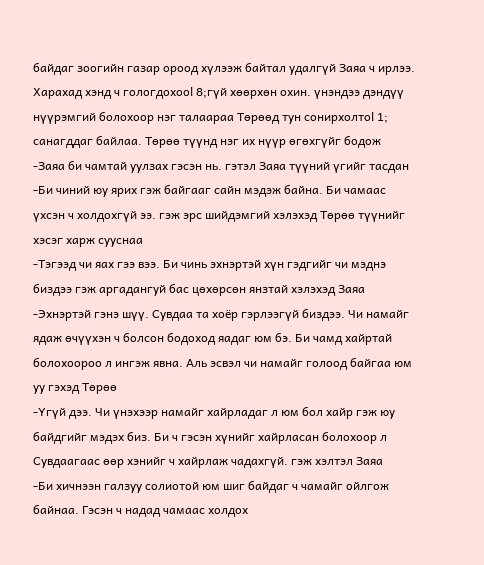байдаг зоогийн газар ороод хүлээж байтал удалгүй Заяа ч ирлээ. Харахад хэнд ч гологдохооl 8;гүй хөөрхөн охин. үнэндээ дэндүү нүүрэмгий болохоор нэг талаараа Төрөөд тун сонирхолтоl 1; санагддаг байлаа. Төрөө түүнд нэг их нүүр өгөхгүйг бодож
-Заяа би чамтай уулзах гэсэн нь. гэтэл Заяа түүний үгийг тасдан
-Би чиний юу ярих гэж байгааг сайн мэдэж байна. Би чамаас үхсэн ч холдохгүй ээ. гэж эрс шийдэмгий хэлэхэд Төрөө түүнийг хэсэг харж сууснаа
-Тэгээд чи яах гээ вээ. Би чинь эхнэртэй хүн гэдгийг чи мэднэ биздээ гэж аргадангуй бас цөхөрсөн янзтай хэлэхэд Заяа
-Эхнэртэй гэнэ шүү. Сувдаа та хоёр гэрлээгүй биздээ. Чи намайг ядаж өчүүхэн ч болсон бодоход яадаг юм бэ. Би чамд хайртай болохоороо л ингэж явна. Аль эсвэл чи намайг голоод байгаа юм уу гэхэд Төрөө
-Үгүй дээ. Чи үнэхээр намайг хайрладаг л юм бол хайр гэж юу байдгийг мэдэх биз. Би ч гэсэн хүнийг хайрласан болохоор л Сувдаагаас өөр хэнийг ч хайрлаж чадахгүй. гэж хэлтэл Заяа
-Би хичнээн галзуу солиотой юм шиг байдаг ч чамайг ойлгож байнаа. Гэсэн ч надад чамаас холдох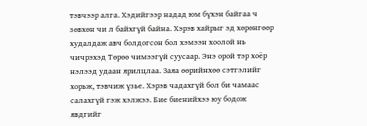тэвчээр алга. Хэдийгээр надад юм бүхэн байгаа ч зөвхөн чи л байхгүй байна. Хэрэв хайрыг эд хөрөнгөөр худалдаж авч болдогсон бол хэмээн хоолой нь чичрэхэд Төрөө чимээгүй суусаар. Энэ орой тэр хоёр нэлээд удаан ярилцлаа. Заяа өөрийнхөө сэтгэлийг хорьж, тэвчиж үзье. Хэрэв чадахгүй бол би чамаас салахгүй гэж хэлжээ. Бие биенийхээ юу бодож явдгийг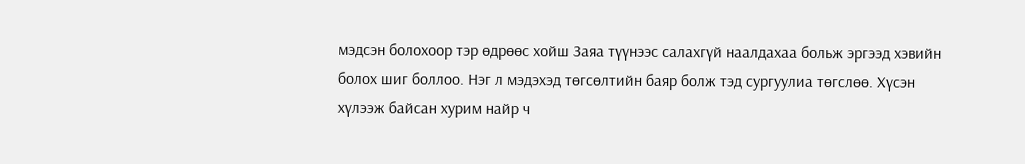мэдсэн болохоор тэр өдрөөс хойш Заяа түүнээс салахгүй наалдахаа больж эргээд хэвийн болох шиг боллоо. Нэг л мэдэхэд төгсөлтийн баяр болж тэд сургуулиа төгслөө. Хүсэн хүлээж байсан хурим найр ч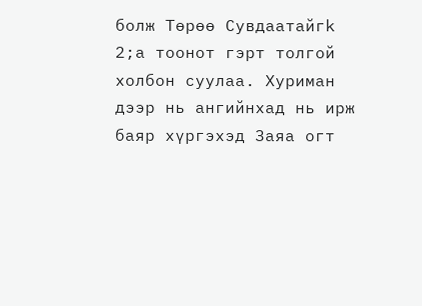болж Төрөө Сувдаатайгk 2;а тоонот гэрт толгой холбон суулаа. Хуриман дээр нь ангийнхад нь ирж баяр хүргэхэд Заяа огт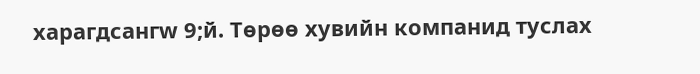харагдсангw 9;й. Төрөө хувийн компанид туслах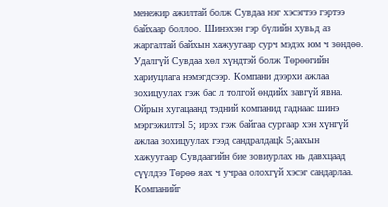менежир ажилтай болж Сувдаа нэг хэсэгтээ гэртээ байхаар боллоо. Шинэхэн гэр бүлийн хувьд аз жаргалтай байхын хажуугаар сурч мэдэх юм ч зөндөө. Удалгүй Сувдаа хөл хүндтэй болж Төрөөгийн хариуцлага нэмэгдсээр. Компани дээрхи ажлаа зохицуулах гэж бас л толгой өндийх завгүй явна. Ойрын хугацаанд тэдний компанид гаднаас шинэ мэргэжилтэl 5; ирэх гэж байгаа сургаар хэн хүнгүй ажлаа зохицуулах гээд сандралдацk 5;аахын хажуугаар Сувдаагийн бие зовиурлах нь давхцаад сүүлдээ Төрөө яах ч учраа олохгүй хэсэг сандарлаа. Компанийг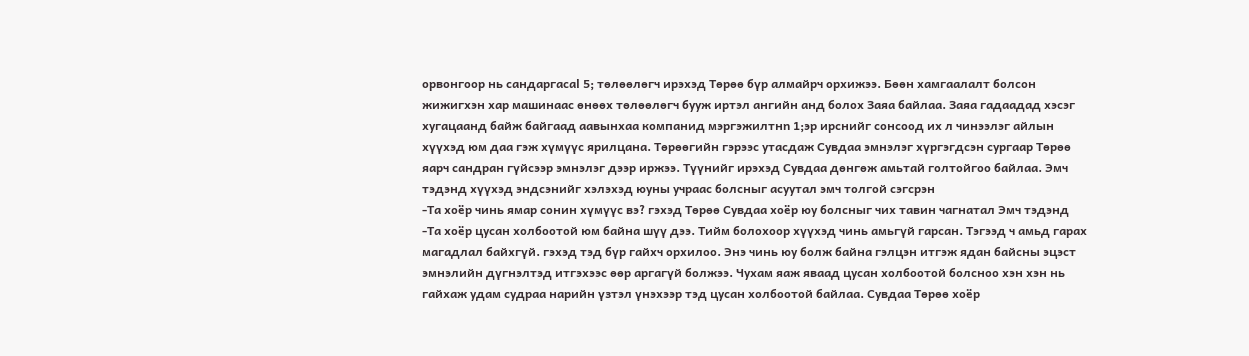орвонгоор нь сандаргасаl 5; төлөөлөгч ирэхэд Төрөө бүр алмайрч орхижээ. Бөөн хамгаалалт болсон жижигхэн хар машинаас өнөөх төлөөлөгч бууж иртэл ангийн анд болох Заяа байлаа. Заяа гадаадад хэсэг хугацаанд байж байгаад аавынхаа компанид мэргэжилтнn 1;эр ирснийг сонсоод их л чинээлэг айлын хүүхэд юм даа гэж хүмүүс ярилцана. Төрөөгийн гэрээс утасдаж Сувдаа эмнэлэг хүргэгдсэн сургаар Төрөө яарч сандран гүйсээр эмнэлэг дээр иржээ. Түүнийг ирэхэд Сувдаа дөнгөж амьтай голтойгоо байлаа. Эмч тэдэнд хүүхэд эндсэнийг хэлэхэд юуны учраас болсныг асуутал эмч толгой сэгсрэн
-Та хоёр чинь ямар сонин хүмүүс вэ? гэхэд Төрөө Сувдаа хоёр юу болсныг чих тавин чагнатал Эмч тэдэнд
-Та хоёр цусан холбоотой юм байна шүү дээ. Тийм болохоор хүүхэд чинь амьгүй гарсан. Тэгээд ч амьд гарах магадлал байхгүй. гэхэд тэд бүр гайхч орхилоо. Энэ чинь юу болж байна гэлцэн итгэж ядан байсны эцэст эмнэлийн дүгнэлтэд итгэхээс өөр аргагүй болжээ. Чухам яаж яваад цусан холбоотой болсноо хэн хэн нь гайхаж удам судраа нарийн үзтэл үнэхээр тэд цусан холбоотой байлаа. Сувдаа Төрөө хоёр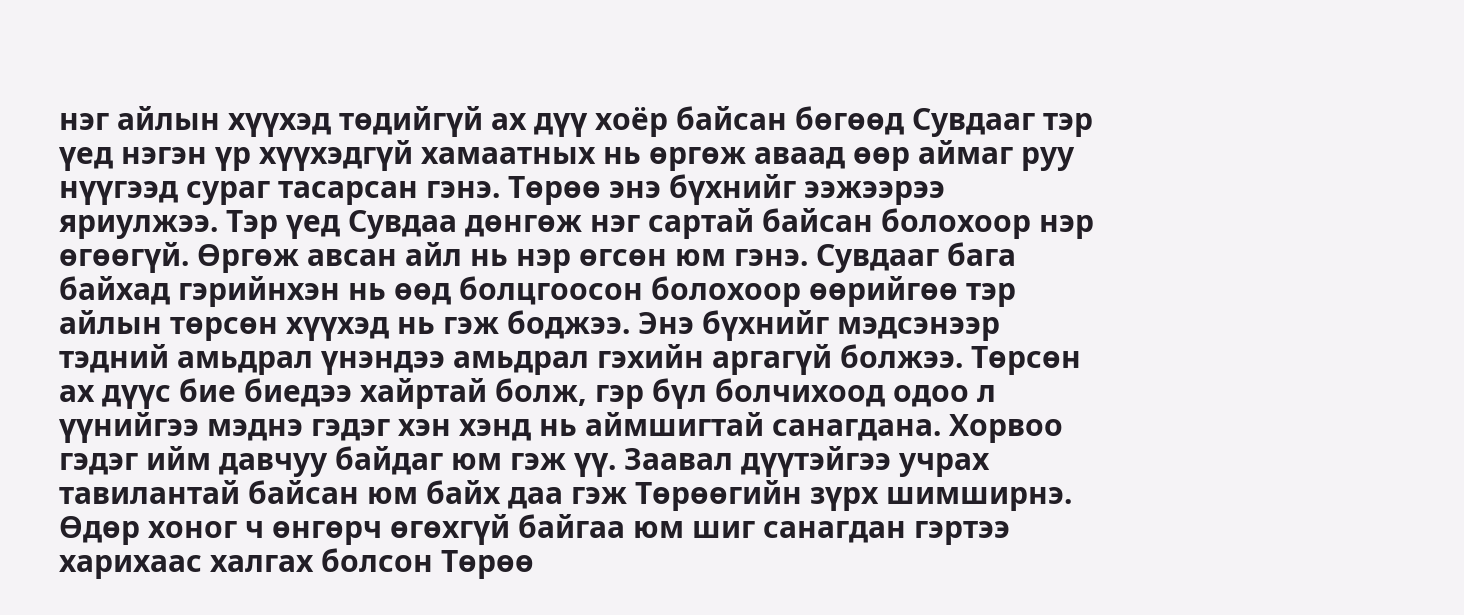нэг айлын хүүхэд төдийгүй ах дүү хоёр байсан бөгөөд Сувдааг тэр үед нэгэн үр хүүхэдгүй хамаатных нь өргөж аваад өөр аймаг руу нүүгээд сураг тасарсан гэнэ. Төрөө энэ бүхнийг ээжээрээ яриулжээ. Тэр үед Сувдаа дөнгөж нэг сартай байсан болохоор нэр өгөөгүй. Өргөж авсан айл нь нэр өгсөн юм гэнэ. Сувдааг бага байхад гэрийнхэн нь өөд болцгоосон болохоор өөрийгөө тэр айлын төрсөн хүүхэд нь гэж боджээ. Энэ бүхнийг мэдсэнээр тэдний амьдрал үнэндээ амьдрал гэхийн аргагүй болжээ. Төрсөн ах дүүс бие биедээ хайртай болж, гэр бүл болчихоод одоо л үүнийгээ мэднэ гэдэг хэн хэнд нь аймшигтай санагдана. Хорвоо гэдэг ийм давчуу байдаг юм гэж үү. Заавал дүүтэйгээ учрах тавилантай байсан юм байх даа гэж Төрөөгийн зүрх шимширнэ. Өдөр хоног ч өнгөрч өгөхгүй байгаа юм шиг санагдан гэртээ харихаас халгах болсон Төрөө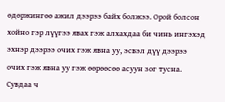өдөржингөө ажил дээрээ байх болжээ. Орой болсон хойно гэр лүүгээ явах гэж алхахдаа би чинь ингэхэд эхнэр дээрээ очих гэж явна уу, эсвэл дүү дээрээ очих гэж явна уу гэж өөрөөсөө асуун зог тусна. Сувдаа ч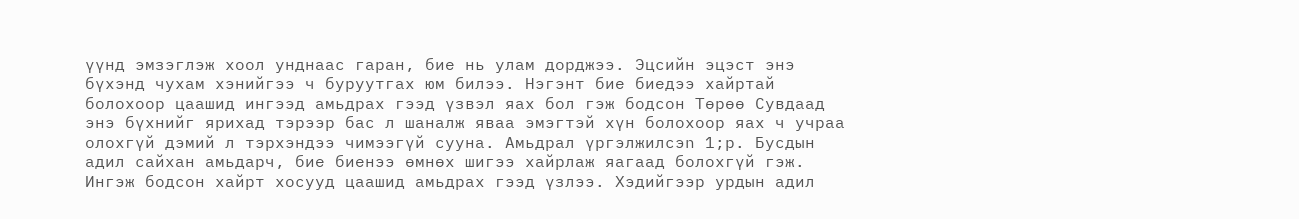үүнд эмзэглэж хоол унднаас гаран, бие нь улам дорджээ. Эцсийн эцэст энэ бүхэнд чухам хэнийгээ ч буруутгах юм билээ. Нэгэнт бие биедээ хайртай болохоор цаашид ингээд амьдрах гээд үзвэл яах бол гэж бодсон Төрөө Сувдаад энэ бүхнийг ярихад тэрээр бас л шаналж яваа эмэгтэй хүн болохоор яах ч учраа олохгүй дэмий л тэрхэндээ чимээгүй сууна. Амьдрал үргэлжилсэn 1;р. Бусдын адил сайхан амьдарч, бие биенээ өмнөх шигээ хайрлаж яагаад болохгүй гэж. Ингэж бодсон хайрт хосууд цаашид амьдрах гээд үзлээ. Хэдийгээр урдын адил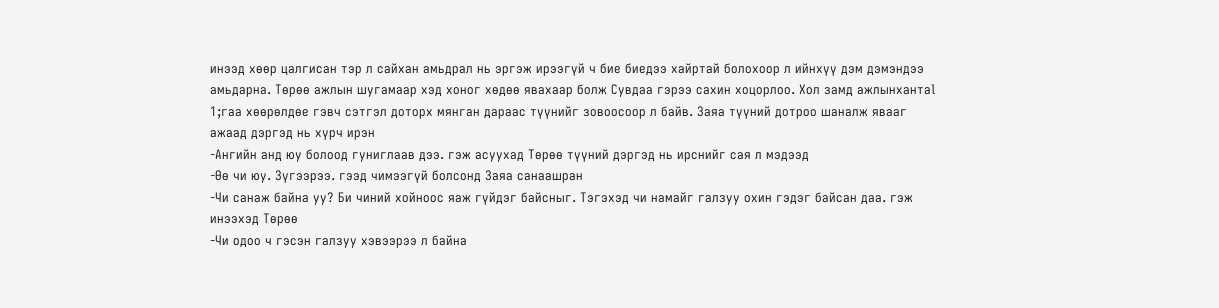инээд хөөр цалгисан тэр л сайхан амьдрал нь эргэж ирээгүй ч бие биедээ хайртай болохоор л ийнхүү дэм дэмэндээ амьдарна. Төрөө ажлын шугамаар хэд хоног хөдөө явахаар болж Сувдаа гэрээ сахин хоцорлоо. Хол замд ажлынхантаl 1;гаа хөөрөлдөе гэвч сэтгэл доторх мянган дараас түүнийг зовоосоор л байв. Заяа түүний дотроо шаналж явааг ажаад дэргэд нь хүрч ирэн
-Ангийн анд юу болоод гуниглаав дээ. гэж асуухад Төрөө түүний дэргэд нь ирснийг сая л мэдээд
-Өө чи юу. Зүгээрээ. гээд чимээгүй болсонд Заяа санаашран
-Чи санаж байна уу? Би чиний хойноос яаж гүйдэг байсныг. Тэгэхэд чи намайг галзуу охин гэдэг байсан даа. гэж инээхэд Төрөө
-Чи одоо ч гэсэн галзуу хэвээрээ л байна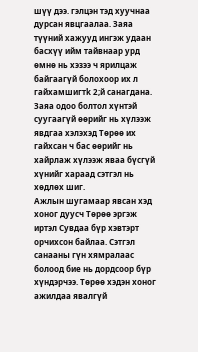шүү дээ. гэлцэн тэд хуучнаа дурсан явцгаалаа. Заяа түүний хажууд ингэж удаан басхүү ийм тайвнаар урд өмнө нь хэзээ ч ярилцаж байгаагүй болохоор их л гайхамшигтk 2;й санагдана. Заяа одоо болтол хүнтэй суугаагүй өөрийг нь хүлээж явдгаа хэлэхэд Төрөө их гайхсан ч бас өөрийг нь хайрлаж хүлээж яваа бүсгүй хүнийг хараад сэтгэл нь хөдлөх шиг.
Ажлын шугамаар явсан хэд хоног дуусч Төрөө эргэж иртэл Сувдаа бүр хэвтэрт орчихсон байлаа. Сэтгэл санааны гүн хямралаас болоод бие нь дордсоор бүр хүндэрчээ. Төрөө хэдэн хоног ажилдаа явалгүй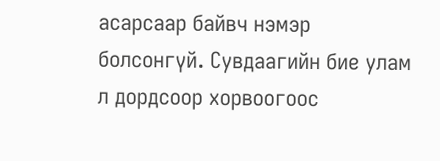асарсаар байвч нэмэр болсонгүй. Сувдаагийн бие улам л дордсоор хорвоогоос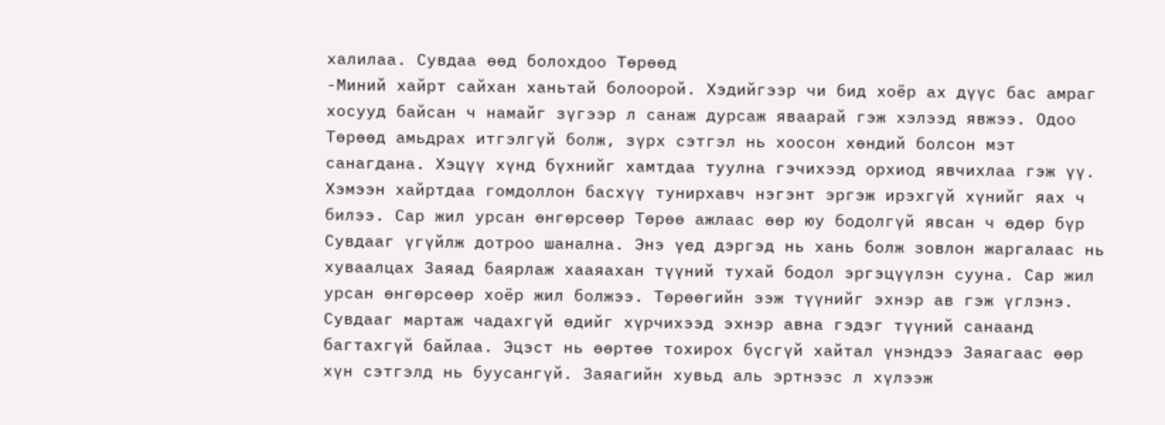халилаа. Сувдаа өөд болохдоо Төрөөд
-Миний хайрт сайхан ханьтай болоорой. Хэдийгээр чи бид хоёр ах дүүс бас амраг хосууд байсан ч намайг зүгээр л санаж дурсаж яваарай гэж хэлээд явжээ. Одоо Төрөөд амьдрах итгэлгүй болж, зүрх сэтгэл нь хоосон хөндий болсон мэт санагдана. Хэцүү хүнд бүхнийг хамтдаа туулна гэчихээд орхиод явчихлаа гэж үү. Хэмээн хайртдаа гомдоллон басхүү тунирхавч нэгэнт эргэж ирэхгүй хүнийг яах ч билээ. Сар жил урсан өнгөрсөөр Төрөө ажлаас өөр юу бодолгүй явсан ч өдөр бүр Сувдааг үгүйлж дотроо шанална. Энэ үед дэргэд нь хань болж зовлон жаргалаас нь хуваалцах Заяад баярлаж хааяахан түүний тухай бодол эргэцүүлэн сууна. Сар жил урсан өнгөрсөөр хоёр жил болжээ. Төрөөгийн ээж түүнийг эхнэр ав гэж үглэнэ. Сувдааг мартаж чадахгүй өдийг хүрчихээд эхнэр авна гэдэг түүний санаанд багтахгүй байлаа. Эцэст нь өөртөө тохирох бүсгүй хайтал үнэндээ Заяагаас өөр хүн сэтгэлд нь буусангүй. Заяагийн хувьд аль эртнээс л хүлээж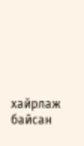хайрлаж байсан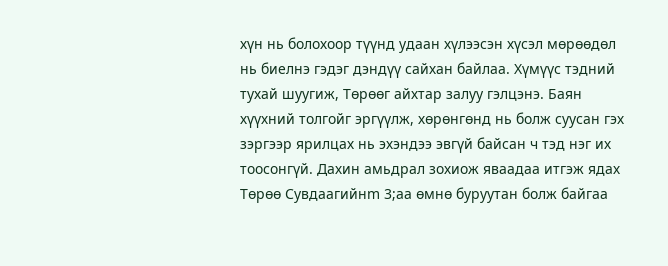хүн нь болохоор түүнд удаан хүлээсэн хүсэл мөрөөдөл нь биелнэ гэдэг дэндүү сайхан байлаа. Хүмүүс тэдний тухай шуугиж, Төрөөг айхтар залуу гэлцэнэ. Баян хүүхний толгойг эргүүлж, хөрөнгөнд нь болж суусан гэх зэргээр ярилцах нь эхэндээ эвгүй байсан ч тэд нэг их тоосонгүй. Дахин амьдрал зохиож яваадаа итгэж ядах Төрөө Сувдаагийнm 3;аа өмнө буруутан болж байгаа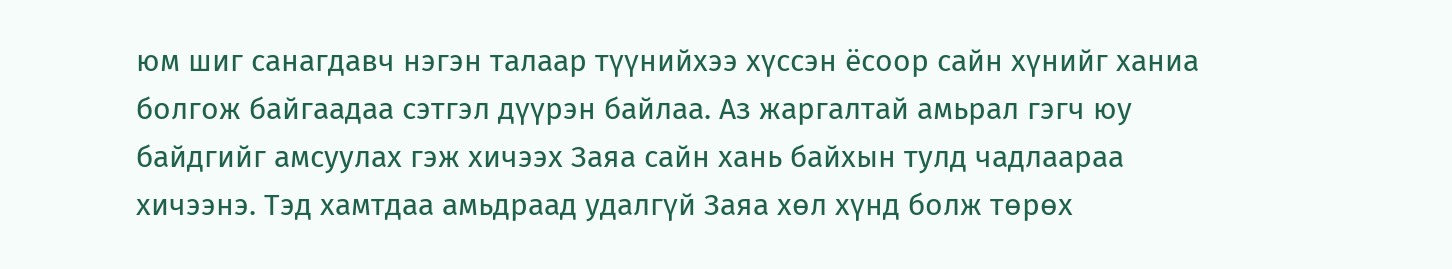юм шиг санагдавч нэгэн талаар түүнийхээ хүссэн ёсоор сайн хүнийг ханиа болгож байгаадаа сэтгэл дүүрэн байлаа. Аз жаргалтай амьрал гэгч юу байдгийг амсуулах гэж хичээх Заяа сайн хань байхын тулд чадлаараа хичээнэ. Тэд хамтдаа амьдраад удалгүй Заяа хөл хүнд болж төрөх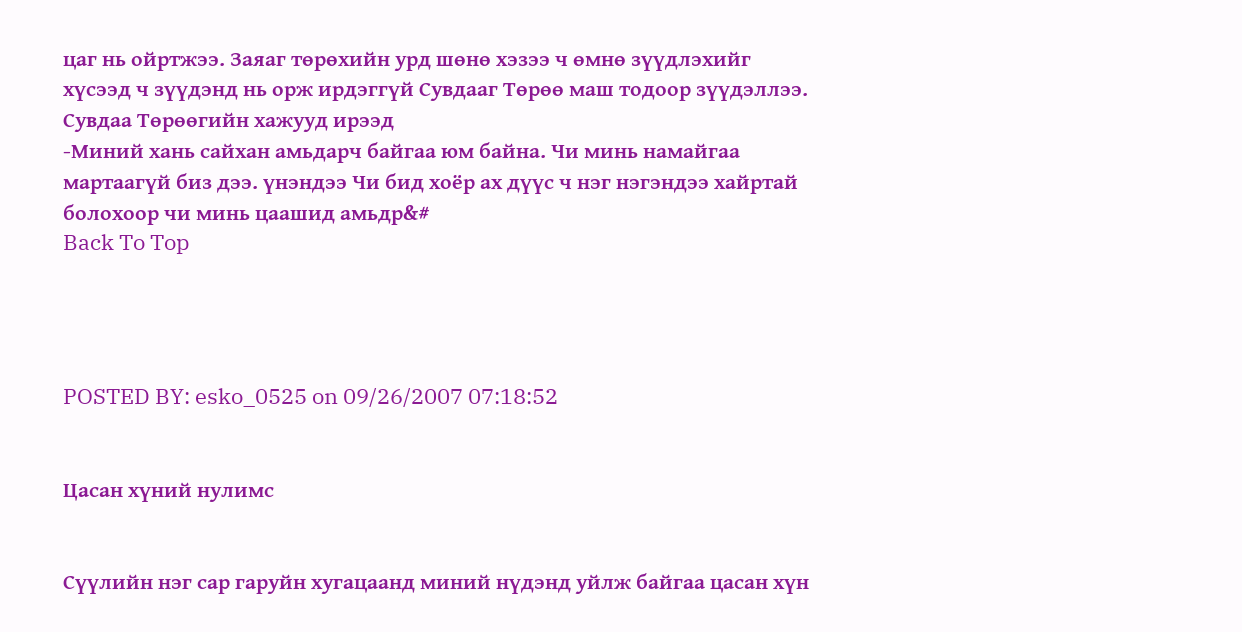цаг нь ойртжээ. Заяаг төрөхийн урд шөнө хэзээ ч өмнө зүүдлэхийг хүсээд ч зүүдэнд нь орж ирдэггүй Сувдааг Төрөө маш тодоор зүүдэллээ. Сувдаа Төрөөгийн хажууд ирээд
-Миний хань сайхан амьдарч байгаа юм байна. Чи минь намайгаа мартаагүй биз дээ. үнэндээ Чи бид хоёр ах дүүс ч нэг нэгэндээ хайртай болохоор чи минь цаашид амьдр&#
Back To Top




POSTED BY: esko_0525 on 09/26/2007 07:18:52


Цасан хүний нулимс


Сүүлийн нэг сар гаруйн хугацаанд миний нүдэнд уйлж байгаа цасан хүн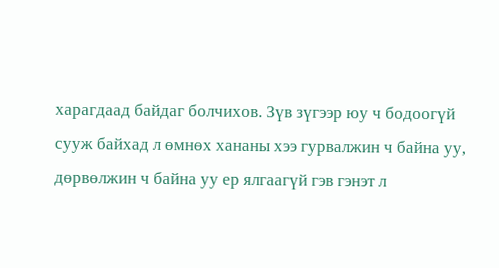харагдаад байдаг болчихов. Зүв зүгээр юу ч бодоогүй сууж байхад л өмнөх хананы хээ гурвалжин ч байна уу, дөрвөлжин ч байна уу ер ялгаагүй гэв гэнэт л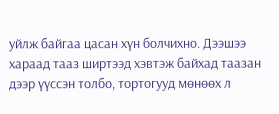уйлж байгаа цасан хүн болчихно. Дээшээ хараад тааз ширтээд хэвтэж байхад таазан дээр үүссэн толбо, тортогууд мөнөөх л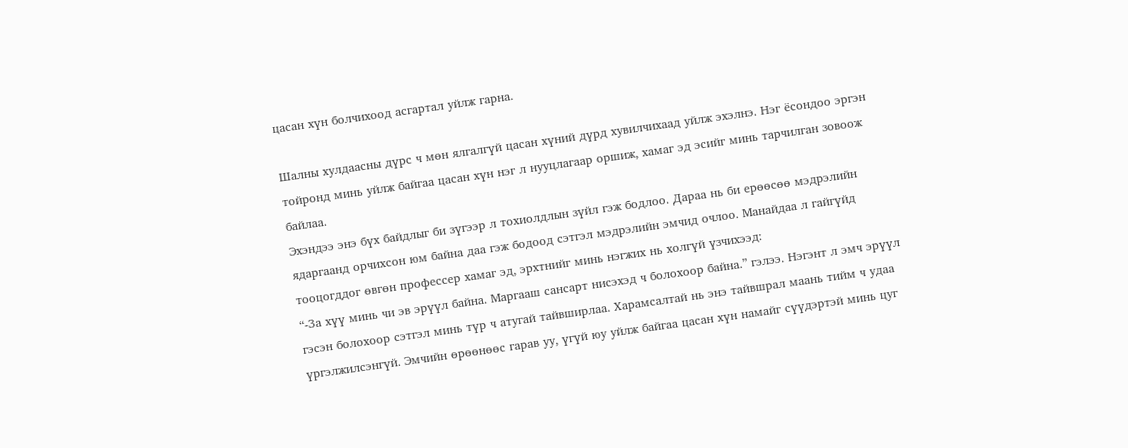цасан хүн болчихоод асгартал уйлж гарна.

Шалны хулдаасны дүрс ч мөн ялгалгүй цасан хүний дүрд хувилчихаад уйлж эхэлнэ. Нэг ёсондоо эргэн тойронд минь уйлж байгаа цасан хүн нэг л нууцлагаар оршиж, хамаг эд эсийг минь тарчилган зовоож байлаа.
Эхэндээ энэ бүх байдлыг би зүгээр л тохиолдлын зүйл гэж бодлоо. Дараа нь би ерөөсөө мэдрэлийн ядаргаанд орчихсон юм байна даа гэж бодоод сэтгэл мэдрэлийн эмчид очлоо. Манайдаа л гайгүйд тооцогддог өвгөн профессер хамаг эд, эрхтнийг минь нэгжих нь холгүй үзчихээд:
“-За хүү минь чи эв эрүүл байна. Маргааш сансарт нисэхэд ч болохоор байна.” гэлээ. Нэгэнт л эмч эрүүл гэсэн болохоор сэтгэл минь түр ч атугай тайвширлаа. Харамсалтай нь энэ тайвшрал маань тийм ч удаа үргэлжилсэнгүй. Эмчийн өрөөнөөс гарав уу, үгүй юу уйлж байгаа цасан хүн намайг сүүдэртэй минь цуг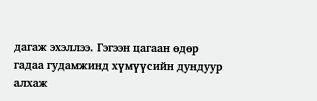дагаж эхэллээ. Гэгээн цагаан өдөр гадаа гудамжинд хүмүүсийн дундуур алхаж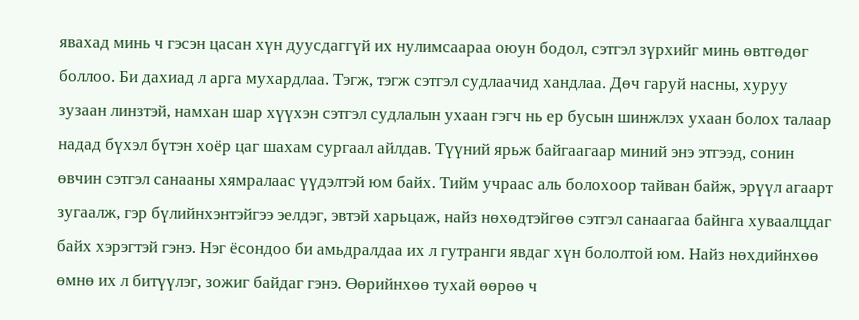явахад минь ч гэсэн цасан хүн дуусдаггүй их нулимсаараа оюун бодол, сэтгэл зүрхийг минь өвтгөдөг боллоо. Би дахиад л арга мухардлаа. Тэгж, тэгж сэтгэл судлаачид хандлаа. Дөч гаруй насны, хуруу зузаан линзтэй, намхан шар хүүхэн сэтгэл судлалын ухаан гэгч нь ер бусын шинжлэх ухаан болох талаар надад бүхэл бүтэн хоёр цаг шахам сургаал айлдав. Түүний ярьж байгаагаар миний энэ этгээд, сонин өвчин сэтгэл санааны хямралаас үүдэлтэй юм байх. Тийм учраас аль болохоор тайван байж, эрүүл агаарт зугаалж, гэр бүлийнхэнтэйгээ эелдэг, эвтэй харьцаж, найз нөхөдтэйгөө сэтгэл санаагаа байнга хуваалцдаг байх хэрэгтэй гэнэ. Нэг ёсондоо би амьдралдаа их л гутранги явдаг хүн бололтой юм. Найз нөхдийнхөө өмнө их л битүүлэг, зожиг байдаг гэнэ. Өөрийнхөө тухай өөрөө ч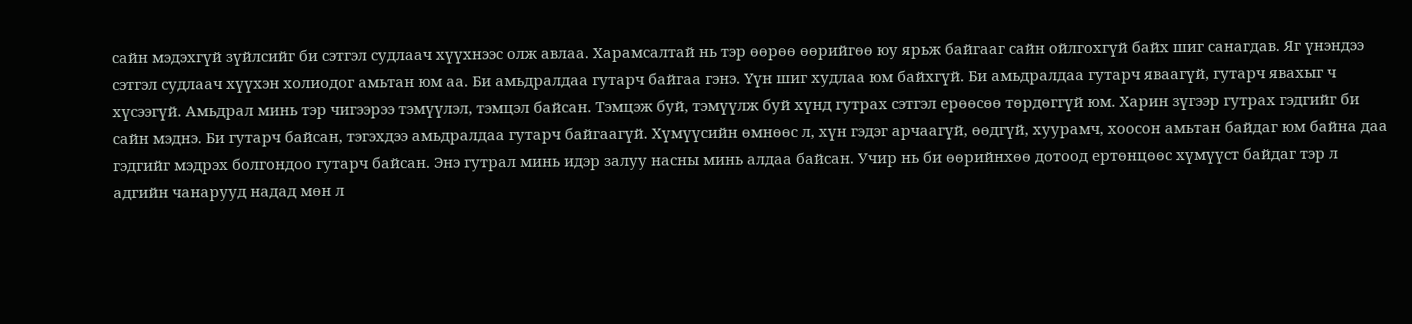сайн мэдэхгүй зүйлсийг би сэтгэл судлаач хүүхнээс олж авлаа. Харамсалтай нь тэр өөрөө өөрийгөө юу ярьж байгааг сайн ойлгохгүй байх шиг санагдав. Яг үнэндээ сэтгэл судлаач хүүхэн холиодог амьтан юм аа. Би амьдралдаа гутарч байгаа гэнэ. Үүн шиг худлаа юм байхгүй. Би амьдралдаа гутарч яваагүй, гутарч явахыг ч хүсээгүй. Амьдрал минь тэр чигээрээ тэмүүлэл, тэмцэл байсан. Тэмцэж буй, тэмүүлж буй хүнд гутрах сэтгэл ерөөсөө төрдөггүй юм. Харин зүгээр гутрах гэдгийг би сайн мэднэ. Би гутарч байсан, тэгэхдээ амьдралдаа гутарч байгаагүй. Хүмүүсийн өмнөөс л, хүн гэдэг арчаагүй, өөдгүй, хуурамч, хоосон амьтан байдаг юм байна даа гэдгийг мэдрэх болгондоо гутарч байсан. Энэ гутрал минь идэр залуу насны минь алдаа байсан. Учир нь би өөрийнхөө дотоод ертөнцөөс хүмүүст байдаг тэр л адгийн чанарууд надад мөн л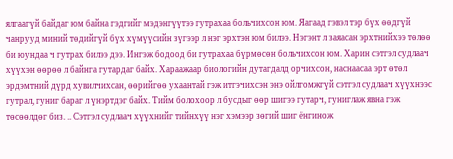ялгаагүй байдаг юм байна гэдгийг мэдэнгүүтээ гутрахаа больчихсон юм. Яагаад гэвэл тэр бүх өөдгүй чанрууд миний төдийгүй бүх хүмүүсийн зүгээр л нэг эрхтэн юм билээ. Нэгэнт л заяасан эрхтнийхээ төлөө би юундаа ч гутрах билээ дээ. Ингэж бодоод би гутрахаа бүрмөсөн больчихсон юм. Харин сэтгэл судлаач хүүхэн өөрөө л байнга гутардаг байх. Хараажаар биологийн дутагдалд орчихсон, наснаасаа эрт өтөл эрдэмтний дүрд хувилчихсан, өөрийгөө ухаантай гэж итгэчихсэн энэ ойлгомжгүй сэтгэл судлаач хүүхнээс гутрал, гуниг бараг л үнэртдэг байх. Тийм болохоор л бусдыг өөр шигээ гутарч, гуниглаж явна гэж төсөөлдөг биз. .. Сэтгэл судлаач хүүхнийг тийнхүү нэг хэмээр зөгий шиг ёнгинож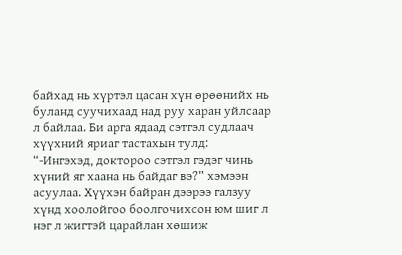байхад нь хүртэл цасан хүн өрөөнийх нь буланд суучихаад над руу харан уйлсаар л байлаа. Би арга ядаад сэтгэл судлаач хүүхний яриаг тастахын тулд:
“-Ингэхэд, доктороо сэтгэл гэдэг чинь хүний яг хаана нь байдаг вэ?” хэмээн асуулаа. Хүүхэн байран дээрээ галзуу хүнд хоолойгоо боолгочихсон юм шиг л нэг л жигтэй царайлан хөшиж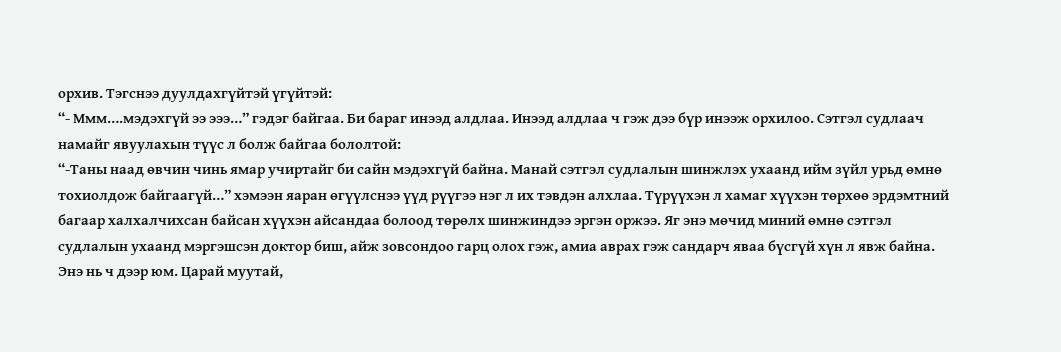орхив. Тэгснээ дуулдахгүйтэй үгүйтэй:
“- Ммм….мэдэхгүй ээ эээ…” гэдэг байгаа. Би бараг инээд алдлаа. Инээд алдлаа ч гэж дээ бүр инээж орхилоо. Сэтгэл судлаач намайг явуулахын түүс л болж байгаа бололтой:
“-Таны наад өвчин чинь ямар учиртайг би сайн мэдэхгүй байна. Манай сэтгэл судлалын шинжлэх ухаанд ийм зүйл урьд өмнө тохиолдож байгаагүй…” хэмээн яаран өгүүлснээ үүд рүүгээ нэг л их тэвдэн алхлаа. Түрүүхэн л хамаг хүүхэн төрхөө эрдэмтний багаар халхалчихсан байсан хүүхэн айсандаа болоод төрөлх шинжиндээ эргэн оржээ. Яг энэ мөчид миний өмнө сэтгэл судлалын ухаанд мэргэшсэн доктор биш, айж зовсондоо гарц олох гэж, амиа аврах гэж сандарч яваа бүсгүй хүн л явж байна. Энэ нь ч дээр юм. Царай муутай,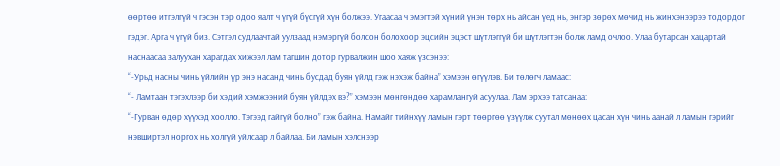өөртөө итгэлгүй ч гэсэн тэр одоо яалт ч үгүй бүсгүй хүн болжээ. Угаасаа ч эмэгтэй хүний үнэн төрх нь айсан үед нь, энгэр зөрөх мөчид нь жинхэнээрээ тодордог гэдэг. Арга ч үгүй биз. Сэтгэл судлаачтай уулзаад нэмэргүй болсон болохоор эцсийн эцэст шүтлэггүй би шүтлэгтэн болж ламд очлоо. Улаа бутарсан хацартай наснаасаа залуухан харагдах хижээл лам тагшин дотор гурвалжин шоо хаяж үзсэнээ:
“-Урьд насны чинь үйлийн үр энэ насанд чинь бусдад буян үйлд гэж нэхэж байна” хэмээн өгүүлэв. Би төлөгч ламаас:
“- Ламтаан тэгэхлээр би хэдий хэмжээний буян үйлдэх вэ?” хэмээн мөнгөндөө харамлангуй асуулаа. Лам эрхээ татсанаа:
“-Гурван өдөр хүүхэд хоолло. Тэгээд гайгүй болно” гэж байна. Намайг тийнхүү ламын гэрт төөргөө үзүүлж суутал мөнөөх цасан хүн чинь аанай л ламын гэрийг нэвширтэл норгох нь холгүй уйлсаар л байлаа. Би ламын хэлснээр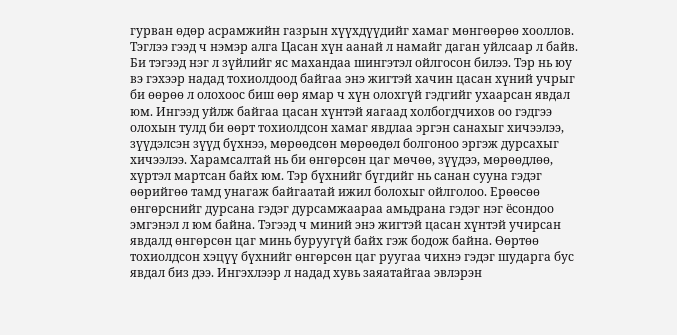гурван өдөр асрамжийн газрын хүүхдүүдийг хамаг мөнгөөрөө хооллов. Тэглээ гээд ч нэмэр алга Цасан хүн аанай л намайг даган уйлсаар л байв. Би тэгээд нэг л зүйлийг яс махандаа шингэтэл ойлгосон билээ. Тэр нь юу вэ гэхээр надад тохиолдоод байгаа энэ жигтэй хачин цасан хүний учрыг би өөрөө л олохоос биш өөр ямар ч хүн олохгүй гэдгийг ухаарсан явдал юм. Ингээд уйлж байгаа цасан хүнтэй яагаад холбогдчихов оо гэдгээ олохын тулд би өөрт тохиолдсон хамаг явдлаа эргэн санахыг хичээлээ, зүүдэлсэн зүүд бүхнээ, мөрөөдсөн мөрөөдөл болгоноо эргэж дурсахыг хичээлээ. Харамсалтай нь би өнгөрсөн цаг мөчөө, зүүдээ, мөрөөдлөө, хүртэл мартсан байх юм. Тэр бүхнийг бүгдийг нь санан сууна гэдэг өөрийгөө тамд унагаж байгаатай ижил болохыг ойлголоо. Ерөөсөө өнгөрснийг дурсана гэдэг дурсамжаараа амьдрана гэдэг нэг ёсондоо эмгэнэл л юм байна. Тэгээд ч миний энэ жигтэй цасан хүнтэй учирсан явдалд өнгөрсөн цаг минь буруугүй байх гэж бодож байна. Өөртөө тохиолдсон хэцүү бүхнийг өнгөрсөн цаг руугаа чихнэ гэдэг шударга бус явдал биз дээ. Ингэхлээр л надад хувь заяатайгаа эвлэрэн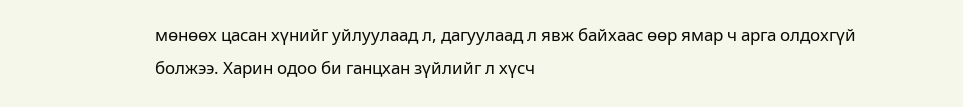мөнөөх цасан хүнийг уйлуулаад л, дагуулаад л явж байхаас өөр ямар ч арга олдохгүй болжээ. Харин одоо би ганцхан зүйлийг л хүсч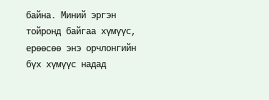байна. Миний эргэн тойронд байгаа хүмүүс, ерөөсөө энэ орчлонгийн бүх хүмүүс надад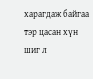харагдаж байгаа тэр цасан хүн шиг л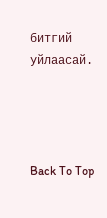битгий уйлаасай.




Back To Top